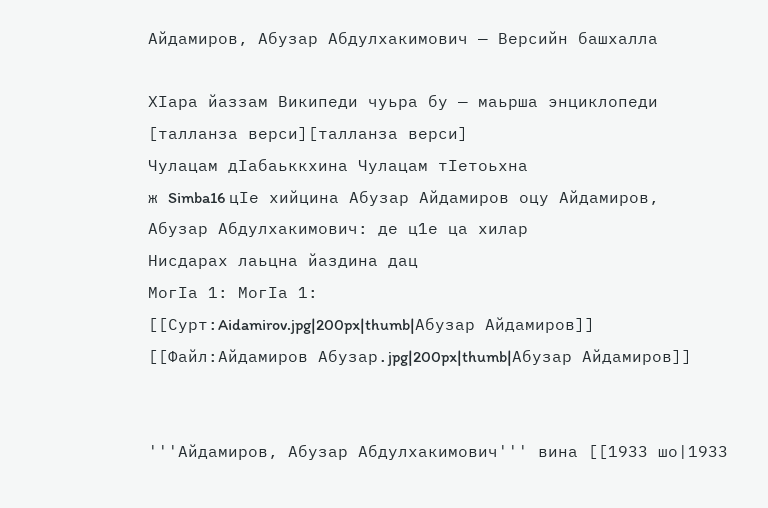Айдамиров, Абузар Абдулхакимович — Версийн башхалла

ХӀара йаззам Википеди чуьра бу — маьрша энциклопеди
[талланза верси][талланза верси]
Чулацам дӀабаьккхина Чулацам тӀетоьхна
ж Simba16 цӀе хийцина Абузар Айдамиров оцу Айдамиров, Абузар Абдулхакимович: де ц1е ца хилар
Нисдарах лаьцна йаздина дац
МогӀа 1: МогӀа 1:
[[Сурт:Aidamirov.jpg|200px|thumb|Абузар Айдамиров]]
[[Файл:Айдамиров Абузар.jpg|200px|thumb|Абузар Айдамиров]]


'''Айдамиров, Абузар Абдулхакимович''' вина [[1933 шо|1933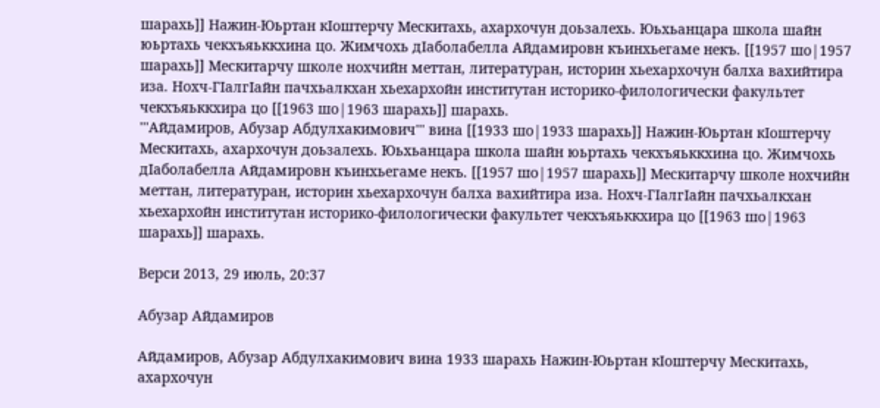шарахь]] Нажин-Юьртан кӀоштерчу Мескитахь, ахархочун доьзалехь. Юьхьанцара школа шайн юьртахь чекхъяьккхина цо. Жимчохь дӀаболабелла Айдамировн къинхьегаме некъ. [[1957 шо|1957 шарахь]] Мескитарчу школе нохчийн меттан, литературан, историн хьехархочун балха вахийтира иза. Нохч-ГӀалгӀайн пачхьалкхан хьехархойн институтан историко-филологически факультет чекхъяьккхира цо [[1963 шо|1963 шарахь]] шарахь.
'''Айдамиров, Абузар Абдулхакимович''' вина [[1933 шо|1933 шарахь]] Нажин-Юьртан кӀоштерчу Мескитахь, ахархочун доьзалехь. Юьхьанцара школа шайн юьртахь чекхъяьккхина цо. Жимчохь дӀаболабелла Айдамировн къинхьегаме некъ. [[1957 шо|1957 шарахь]] Мескитарчу школе нохчийн меттан, литературан, историн хьехархочун балха вахийтира иза. Нохч-ГӀалгӀайн пачхьалкхан хьехархойн институтан историко-филологически факультет чекхъяьккхира цо [[1963 шо|1963 шарахь]] шарахь.

Верси 2013, 29 июль, 20:37

Абузар Айдамиров

Айдамиров, Абузар Абдулхакимович вина 1933 шарахь Нажин-Юьртан кӀоштерчу Мескитахь, ахархочун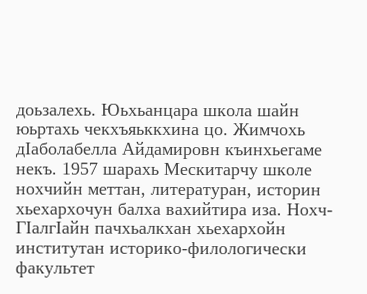доьзалехь. Юьхьанцара школа шайн юьртахь чекхъяьккхина цо. Жимчохь дӀаболабелла Айдамировн къинхьегаме некъ. 1957 шарахь Мескитарчу школе нохчийн меттан, литературан, историн хьехархочун балха вахийтира иза. Нохч-ГӀалгӀайн пачхьалкхан хьехархойн институтан историко-филологически факультет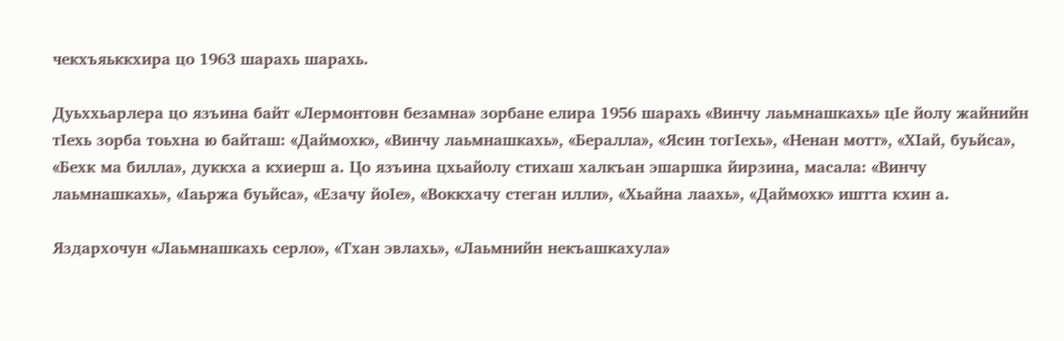чекхъяьккхира цо 1963 шарахь шарахь.

Дуьххьарлера цо язъина байт «Лермонтовн безамна» зорбане елира 1956 шарахь «Винчу лаьмнашкахь» цӀе йолу жайнийн тӀехь зорба тоьхна ю байташ: «Даймохк», «Винчу лаьмнашкахь», «Бералла», «Ясин тогӀехь», «Ненан мотт», «ХӀай, буьйса», «Бехк ма билла», дуккха а кхиерш а. Цо язъина цхьайолу стихаш халкъан эшаршка йирзина, масала: «Винчу лаьмнашкахь», «Ӏаьржа буьйса», «Езачу йоӀе», «Воккхачу стеган илли», «Хьайна лаахь», «Даймохк» иштта кхин а.

Яздархочун «Лаьмнашкахь серло», «Тхан эвлахь», «Лаьмнийн некъашкахула»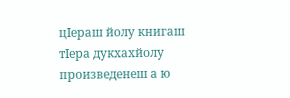цӀераш йолу книгаш тӀера дукхахйолу произведенеш а ю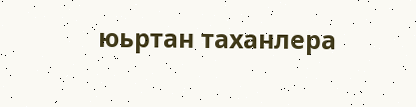юьртан таханлера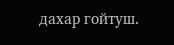дахар гойтуш.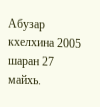Абузар кхелхина 2005 шаран 27 майхь.